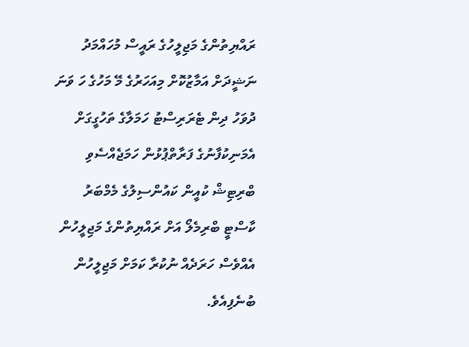ރައްޔިތުންގެ މަޖިލީހުގެ ރައީސް މުހައްމަދު ނަޝީދަށް އަމާޒުކޮށް މިއަހަރުގެ މޭ މަހުގެ ހަ ވަނަ ދުވަހު ދިން ޓެރަރިސްޓު ހަމަލާގެ ތަހުގީގަށް އެމަނިކުފާނުގެ ފަރާތްޕުޅުން ހަމަޖެއްސެވި ބްރިޓިޝް ކުއީން ކައުންސިލުގެ މެމްބަރު ކާސްޓީ ބްރިމެލޯ އަށް ރައްޔިތުންގެ މަޖިލީހުން އެއްވެސް ހަރަދެއް ނުކުރާ ކަމަށް މަޖިލީހުން ބުނެފިއެވެ.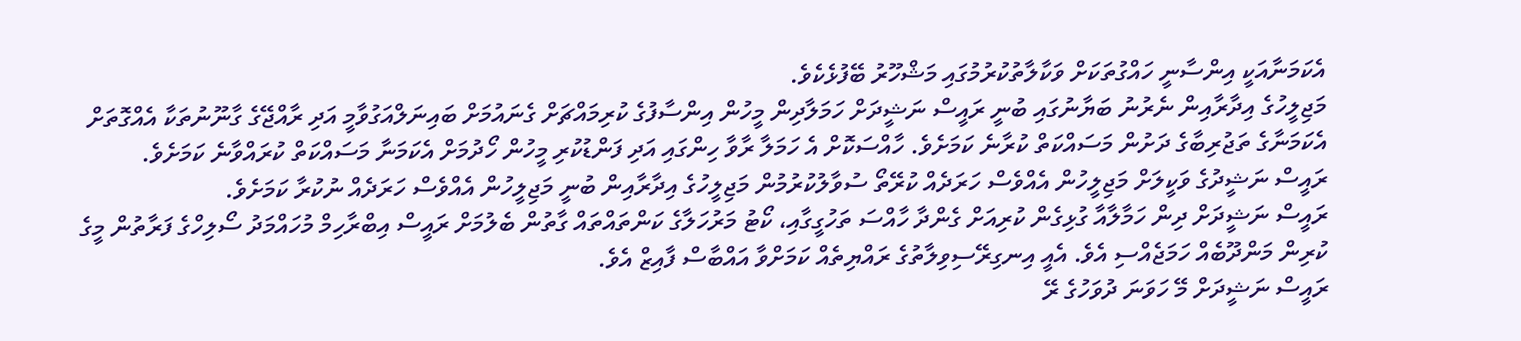އެކަމަނާއަކީ އިންސާނީ ހައްގުތަކަށް ވަކާލާތުކުރުމުގައި މަޝްހޫރު ބޭފުޅެކެވެ.
މަޖިލީހުގެ އިދާރާއިން ނެރުނު ބަޔާނުގައި ބުނީ ރައީސް ނަޝީދަށް ހަމަލާދިން މީހުން އިންސާފުގެ ކުރިމައްޗަށް ގެނައުމަށް ބައިނަލްއަގުވާމީ އަދި ރާއްޖޭގެ ގާނޫނުތަކާ އެއްގޮތަށް އެކަމަނާގެ ތަޖުރިބާގެ ދަށުން މަސައްކަތް ކުރާނެ ކަމަށެވެ. ހާއްސަކޮށް އެ ހަމަލާ ރާވާ ހިންގައި އަދި ފަންޑުކުރި މީހުން ހޯދުމަށް އެކަމަނާ މަސައްކަތް ކުރައްވާނެ ކަމަށެވެ.
ރައީސް ނަޝީދުގެ ވަކީލަށް މަޖިލީހުން އެއްވެސް ހަރަދެއް ކުރޭތޯ ސުވާލުކުރުމުން މަޖިލީހުގެ އިދާރާއިން ބުނީ މަޖިލީހުން އެއްވެސް ހަރަދެއް ނުކުރާ ކަމަށެވެ.
ރައީސް ނަޝީދަށް ދިން ހަމާލާއާ ގުޅިގެން ކުރިއަށް ގެންދާ ހާއްސަ ތަހުގީގާއި، ކޯޓު މަރުހަލާގެ ކަންތައްތައް ގާތުން ބެލުމަށް ރައީސް އިބްރާހިމް މުހައްމަދު ސޯލިހްގެ ފަރާތުން މީގެ ކުރިން މަންދޫބެއް ހަމަޖެއްސި އެވެ. އެއީ އިނގިރޭސިވިލާތުގެ ރައްޔިތެއް ކަމަށްވާ އައްބާސް ފާއިޒް އެވެ.
ރައީސް ނަޝީދަށް މޭ ހަވަނަ ދުވަހުގެ ރޭ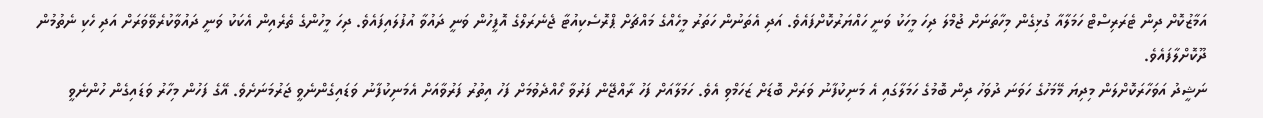އަމާޒުކޮށް ދިން ޓެރަރިސްޓް ހަމަލާއާ ގުޅިގެން މިހާތަނަށް ޖުމްލަ ދިހަ މީހަކު ވަނީ ހައްޔަރުކޮށްފައެވެ. އަދި އެތަނުން ހަތަރު މީހެއްގެ މައްޗަށް ޕްރޮސެކިއުޓާ ޖެނެރަލްގެ އޮފީހުން ވަނީ ދައުވާ އުފުލައިފައެވެ. ދިހަ މީހުންގެ ތެރެއިން އެކަކު ވަނީ ދައުވާކުރެވޭވަރަށް އަދި ހެކި ނެތުމުން ދޫކޮށްލާފައެވެ.
ނަޝީދު އަވަހާރަކޮށްލަން މިދިޔަ މޭމަހުގެ ހަވަނަ ދުވަހު ދިން ބޮމުގެ ހަމަލާގައި އެ މަނިކުފާނު ވަރަށް ބޮޑަށް ޒަހަމްވި އެވެ. ހަމަލާއަށް ފަހު ރާއްޖޭން ފަރުވާ ހޯއްދެވުމަށް ފަހު އިތުރު ފަރުވާއަށް އެމަނިކުފާނު ވަޑައިގެންނެވީ ޖަރުމަނަށެވެ. އޭގެ ފަހުން މިހާރު ވަޑައިގެން ހުންނެވީ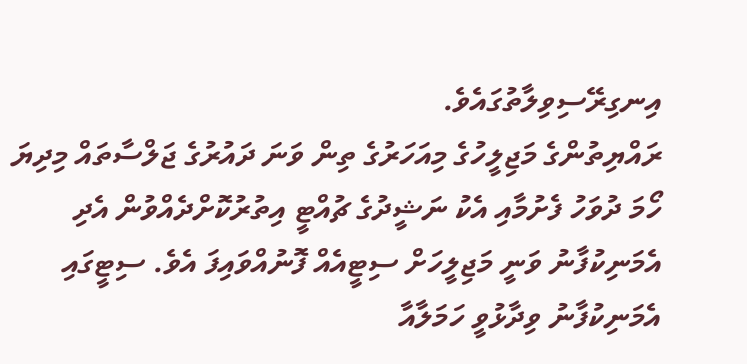އިނގިރޭސިވިލާތުގައެވެ.
ރައްޔިތުންގެ މަޖިލީހުގެ މިއަހަރުގެ ތިން ވަނަ ދައުރުގެ ޖަލްސާތައް މިދިޔަ ހޯމަ ދުވަހު ފެށުމާއި އެކު ނަޝީދުގެ ޗުއްޓީ އިތުރުކޮށްދެއްވުން އެދި އެމަނިކުފާނު ވަނީ މަޖިލީހަށް ސިޓީއެއް ފޮނުއްވައިފަ އެވެ. ސިޓީގައި އެމަނިކުފާނު ވިދާޅުވީ ހަމަލާއާ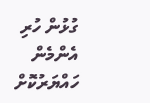ގުޅުން ހުރި އެންމެން ހައްޔަރުކޮށް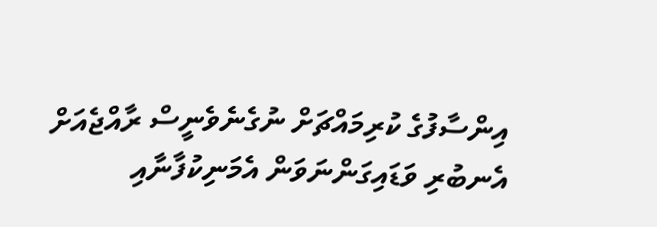އިންސާފުގެ ކުރިމައްޗަށް ނުގެނެވެނީސް ރާއްޖެއަށް އެނބުރި ވަޑައިގަންނަވަން އެމަނިކުފާނާއި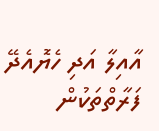އާއިލާ އަދި ހެޔޮއެދޭ ފަރާތްތަކުން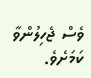ވެސް ޖެހިލުންވާ ކަމަށެވެ.